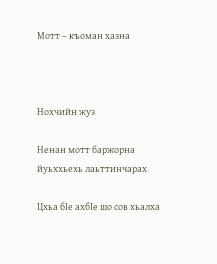Мотт – къоман хазна



Нохчийн жуз

Ненан мотт баржорна йуьххьехь лаьттинчарах

Цхьа бIе ахбIе шо сов хьалха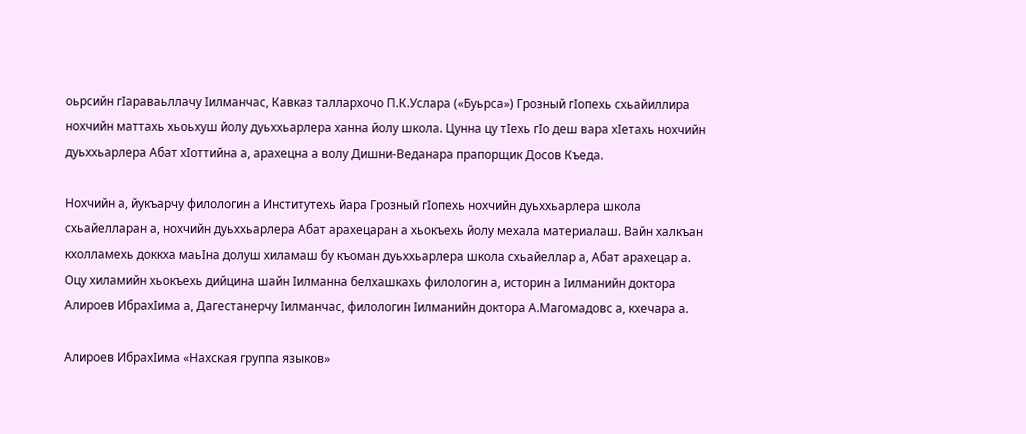оьрсийн гIараваьллачу Iилманчас, Кавказ таллархочо П.К.Услара («Буьрса») Грозный гIопехь схьайиллира нохчийн маттахь хьоьхуш йолу дуьххьарлера ханна йолу школа. Цунна цу тIехь гIо деш вара хIетахь нохчийн дуьххьарлера Абат хIоттийна а, арахецна а волу Дишни-Веданара прапорщик Досов Къеда.

Нохчийн а, йукъарчу филологин а Институтехь йара Грозный гIопехь нохчийн дуьххьарлера школа схьайелларан а, нохчийн дуьххьарлера Абат арахецаран а хьокъехь йолу мехала материалаш. Вайн халкъан кхолламехь доккха маьIна долуш хиламаш бу къоман дуьххьарлера школа схьайеллар а, Абат арахецар а. Оцу хиламийн хьокъехь дийцина шайн Iилманна белхашкахь филологин а, историн а Iилманийн доктора Алироев ИбрахIима а, Дагестанерчу Iилманчас, филологин Iилманийн доктора А.Магомадовс а, кхечара а.

Алироев ИбрахIима «Нахская группа языков»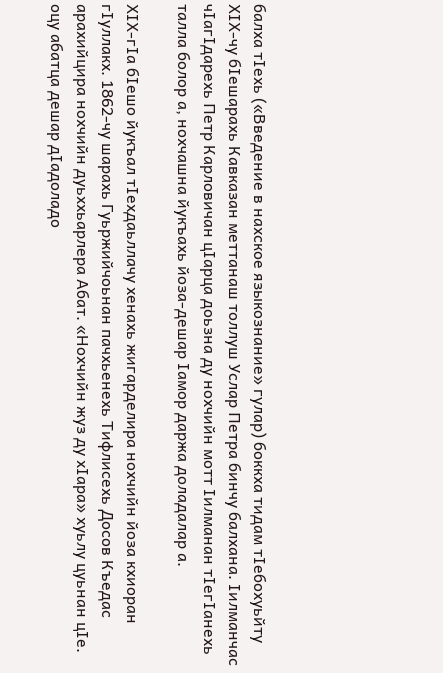балха тIехь («Введение в нахское языкознание» гулар) боккха тидам тIебохуьйту ХIХ-чу бIешарахь Кавказан меттанаш толлуш Услар Петра бинчу балхана. Iилманчас чIагIдарехь Петр Карловичан цIарца доьзна ду нохчийн мотт Iилманан тIегIанехь талла болор а, нохчашна йукъахь йоза-дешар Iамор даржа доладалар а.

ХIХ-гIа бIешо йукъал тIехдаьллачу хенахь жигарделира нохчийн йоза кхиоран гIуллакх. 1862-чу шарахь Гуьржийчоьнан пачхьенехь Тифлисехь Досов Къедас арахийцира нохчийн дуьххьарлера Абат. «Нохчийн жуз ду хIара» хуьлу цуьнан цIе. оцу абатца дешар дIадоладо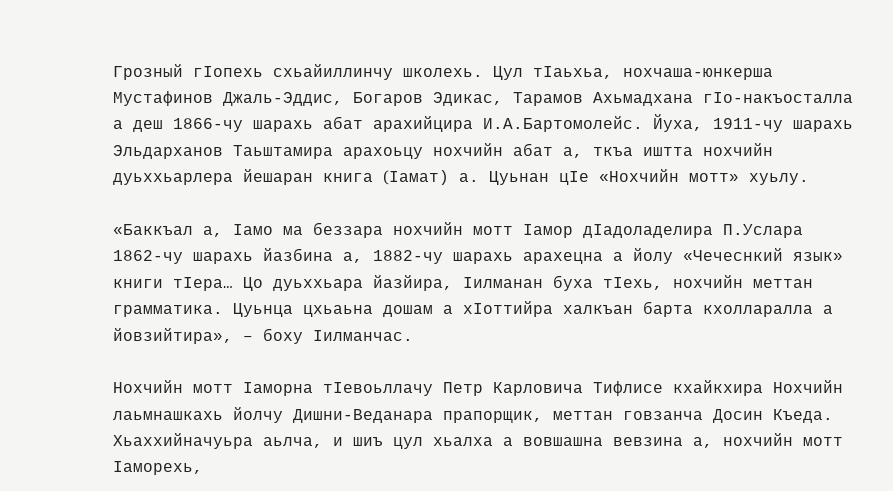Грозный гIопехь схьайиллинчу школехь. Цул тIаьхьа, нохчаша-юнкерша Мустафинов Джаль-Эддис, Богаров Эдикас, Тарамов Ахьмадхана гIо-накъосталла а деш 1866-чу шарахь абат арахийцира И.А.Бартомолейс. Йуха, 1911-чу шарахь Эльдарханов Таьштамира арахоьцу нохчийн абат а, ткъа иштта нохчийн дуьххьарлера йешаран книга (Iамат) а. Цуьнан цIе «Нохчийн мотт» хуьлу.

«Баккъал а, Iамо ма беззара нохчийн мотт Iамор дIадоладелира П.Услара 1862-чу шарахь йазбина а, 1882-чу шарахь арахецна а йолу «Чечеснкий язык» книги тIера… Цо дуьххьара йазйира, Iилманан буха тIехь, нохчийн меттан грамматика. Цуьнца цхьаьна дошам а хIоттийра халкъан барта кхолларалла а йовзийтира», – боху Iилманчас.

Нохчийн мотт Iаморна тIевоьллачу Петр Карловича Тифлисе кхайкхира Нохчийн лаьмнашкахь йолчу Дишни-Веданара прапорщик, меттан говзанча Досин Къеда. Хьаххийначуьра аьлча, и шиъ цул хьалха а вовшашна вевзина а, нохчийн мотт Iаморехь,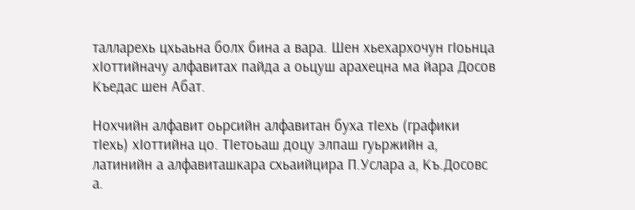талларехь цхьаьна болх бина а вара. Шен хьехархочун гIоьнца хIоттийначу алфавитах пайда а оьцуш арахецна ма йара Досов Къедас шен Абат.

Нохчийн алфавит оьрсийн алфавитан буха тIехь (графики тIехь) хIоттийна цо. ТIетоьаш доцу элпаш гуьржийн а, латинийн а алфавиташкара схьаийцира П.Услара а, Къ.Досовс а.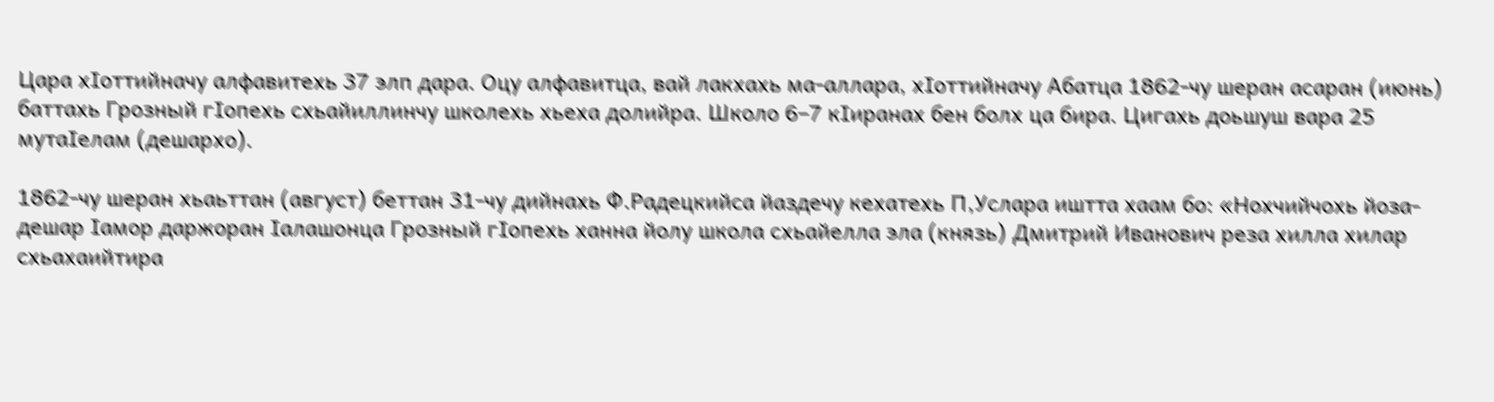Цара хIоттийначу алфавитехь 37 элп дара. Оцу алфавитца, вай лакхахь ма-аллара, хIоттийначу Абатца 1862-чу шеран асаран (июнь) баттахь Грозный гIопехь схьайиллинчу школехь хьеха долийра. Школо 6–7 кIиранах бен болх ца бира. Цигахь доьшуш вара 25 мутаIелам (дешархо).

1862-чу шеран хьаьттан (август) беттан 31-чу дийнахь Ф.Радецкийса йаздечу кехатехь П,Услара иштта хаам бо: «Нохчийчохь йоза-дешар Iамор даржоран Iалашонца Грозный гIопехь ханна йолу школа схьайелла эла (князь) Дмитрий Иванович реза хилла хилар схьахаийтира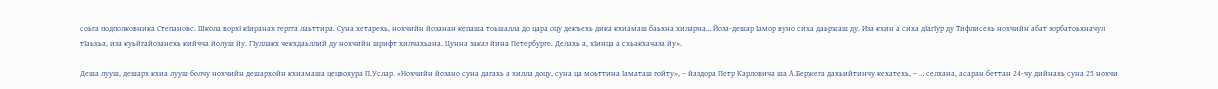соьга подполковника Степановс. Школа ворхI кIиранах гергга лаьттира. Суна хетарехь, нохчийн йозанан кепаша тоьшалла до цара оцу декъехь дика кхиамаш баьхна хиларна… Йоза-дешар Iамор вуно сиха даьржаш ду. Иза кхин а сиха дIагIур ду Тифлисехь нохчийн абат зорбатоьхначул тIаьхьа, иза куьйгайозанехь кийчча йолуш йу. ГIуллакх чекхдаьллий ду нохчийн шрифт хилчахьана. Цунна заказ йина Петербурге. Делахь а, хIинца а схьакхачаза йу».

Деша лууш, дешарх кхиа лууш болчу нохчийн дешархойн кхиамаша цецвохура П.Услар. «Нохчийн йозано суна дагахь а хилла доцу, суна ца моьттина Iаматаш гойту», – йаздора Петр Карловича ша А.Бержега дахьийтинчу кехатехь, – … селхана, асаран беттан 24-чу дийнахь суна 25 нохчи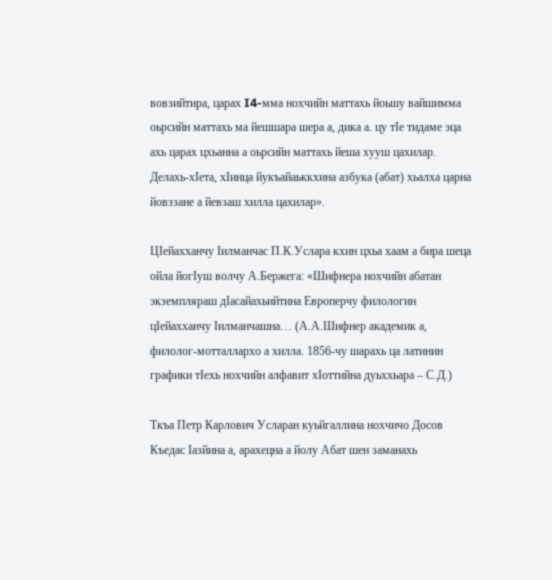вовзийтира, царах I4-мма нохчийн маттахь йоьшу вайшимма оьрсийн маттахь ма йешшара шера а, дика а. цу тIе тидаме эца ахь царах цхьанна а оьрсийн маттахь йеша хууш цахилар. Делахь-хIета, хIинца йукъайаьккхина азбука (абат) хьалха царна йовззане а йевзаш хилла цахилар».

ЦIейахханчу Iилманчас П.К.Услара кхин цхьа хаам а бира шеца ойла йогIуш волчу А.Бержега: «Шифнера нохчийн абатан экземпляраш дIасайахьийтина Европерчу филологин цIейахханчу Iилманчашна… (А.А.Шифнер академик а, филолог-мотталлархо а хилла. 1856-чу шарахь ца латинин графики тIехь нохчийн алфавит хIоттийна дуьххьара – С.Д.)

Ткъа Петр Карлович Усларан куьйгаллина нохчичо Досов Къедас Iазйина а, арахецна а йолу Абат шен заманахь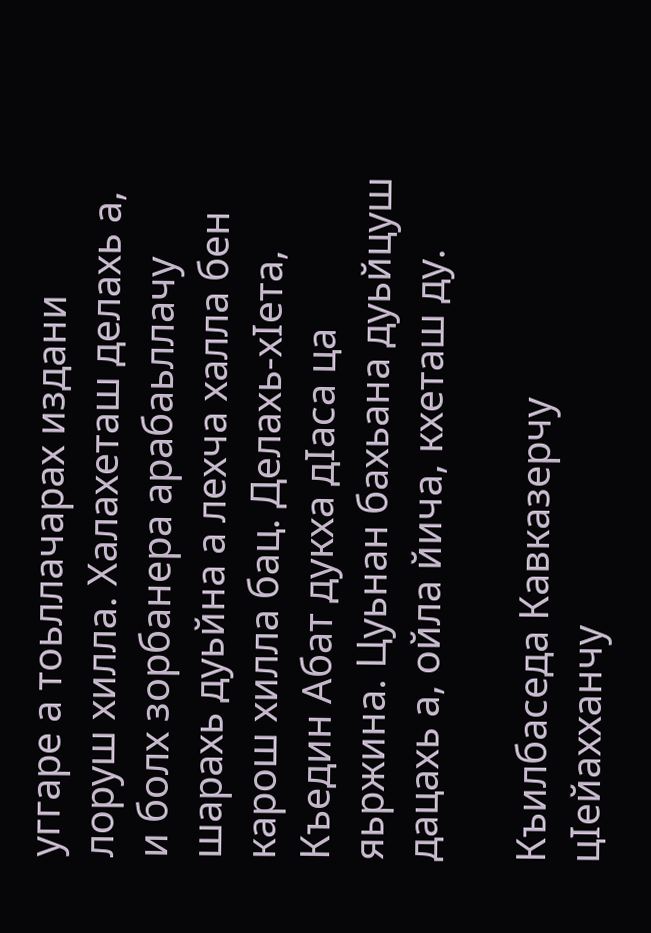уггаре а тоьллачарах издани лоруш хилла. Халахеташ делахь а, и болх зорбанера арабаьллачу шарахь дуьйна а лехча халла бен карош хилла бац. Делахь-хIета, Къедин Абат дукха дIаса ца яьржина. Цуьнан бахьана дуьйцуш дацахь а, ойла йича, кхеташ ду.

Къилбаседа Кавказерчу цIейахханчу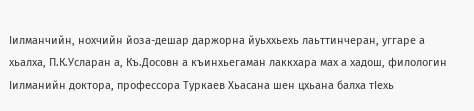Iилманчийн, нохчийн йоза-дешар даржорна йуьххьехь лаьттинчеран, уггаре а хьалха, П.К.Усларан а, Къ.Досовн а къинхьегаман лаккхара мах а хадош, филологин Iилманийн доктора, профессора Туркаев Хьасана шен цхьана балха тIехь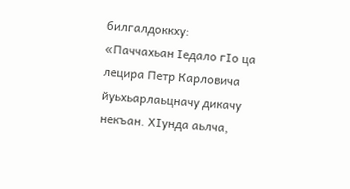билгалдоккху: «Паччахьан Iедало гIо ца лецира Петр Карловича йуьхьарлаьцначу дикачу некъан. ХIунда аьлча,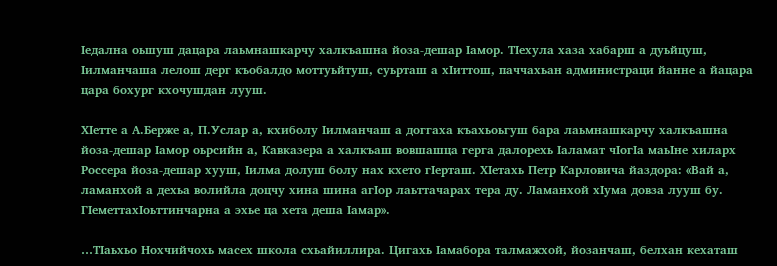Iедална оьшуш дацара лаьмнашкарчу халкъашна йоза-дешар Iамор. ТIехула хаза хабарш а дуьйцуш, Iилманчаша лелош дерг къобалдо моттуьйтуш, суьрташ а хIиттош, паччахьан администраци йанне а йацара цара бохург кхочушдан лууш.

ХIетте а А.Берже а, П.Услар а, кхиболу Iилманчаш а доггаха къахьоьгуш бара лаьмнашкарчу халкъашна йоза-дешар Iамор оьрсийн а, Кавказера а халкъаш вовшашца герга далорехь Iаламат чIогIа маьIне хиларх Россера йоза-дешар хууш, Iилма долуш болу нах кхето гIерташ. ХIетахь Петр Карловича йаздора: «Вай а, ламанхой а дехьа волийла доцчу хина шина агIор лаьттачарах тера ду. Ламанхой хIума довза лууш бу. ГIеметтахIоьттинчарна а эхье ца хета деша Iамар».

…ТIаьхьо Нохчийчохь масех школа схьайиллира. Цигахь Iамабора талмажхой, йозанчаш, белхан кехаташ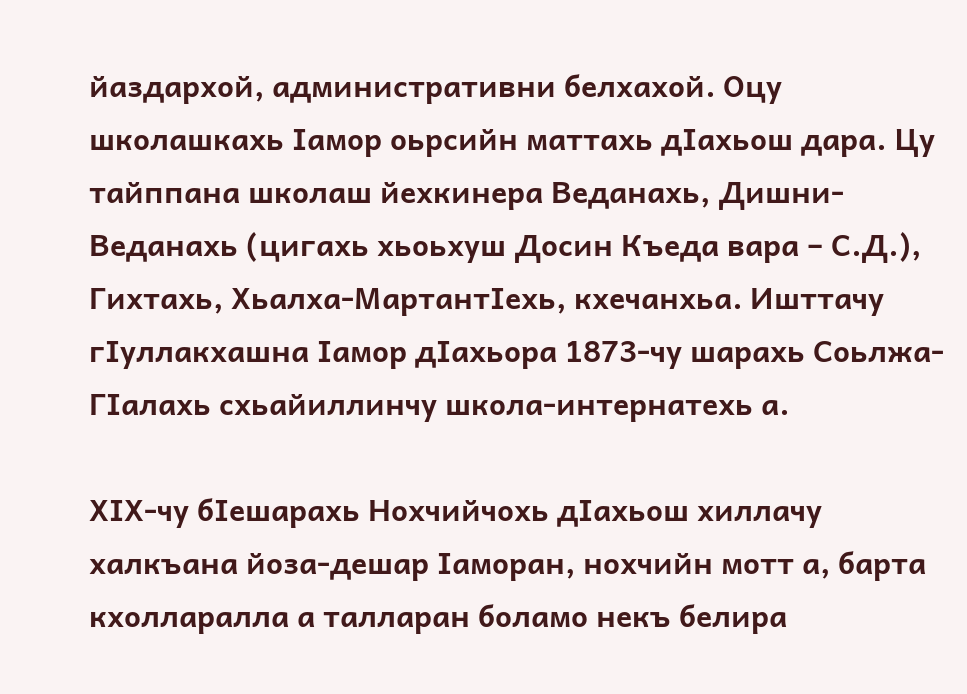йаздархой, административни белхахой. Оцу школашкахь Iамор оьрсийн маттахь дIахьош дара. Цу тайппана школаш йехкинера Веданахь, Дишни-Веданахь (цигахь хьоьхуш Досин Къеда вара – С.Д.), Гихтахь, Хьалха-МартантIехь, кхечанхьа. Ишттачу гIуллакхашна Iамор дIахьора 1873-чу шарахь Соьлжа-ГIалахь схьайиллинчу школа-интернатехь а.

ХIХ-чу бIешарахь Нохчийчохь дIахьош хиллачу халкъана йоза-дешар Iаморан, нохчийн мотт а, барта кхолларалла а талларан боламо некъ белира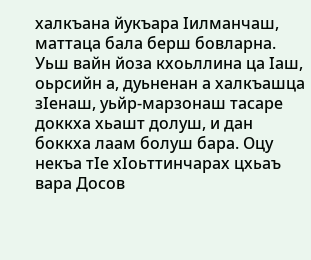халкъана йукъара Iилманчаш, маттаца бала берш бовларна. Уьш вайн йоза кхоьллина ца Iаш, оьрсийн а, дуьненан а халкъашца зIенаш, уьйр-марзонаш тасаре доккха хьашт долуш, и дан боккха лаам болуш бара. Оцу некъа тIе хIоьттинчарах цхьаъ вара Досов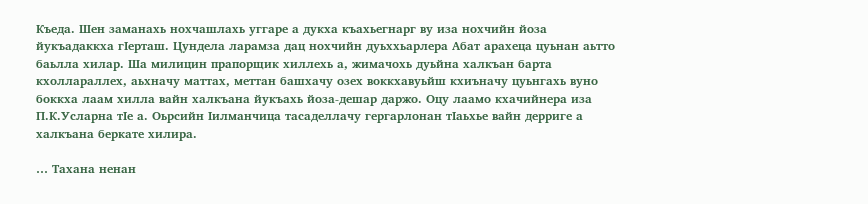Къеда. Шен заманахь нохчашлахь уггаре а дукха къахьегнарг ву иза нохчийн йоза йукъадаккха гIерташ. Цундела ларамза дац нохчийн дуьххьарлера Абат арахеца цуьнан аьтто баьлла хилар. Ша милицин прапорщик хиллехь а, жимачохь дуьйна халкъан барта кхоллараллех, аьхначу маттах, меттан башхачу озех воккхавуьйш кхиъначу цуьнгахь вуно боккха лаам хилла вайн халкъана йукъахь йоза-дешар даржо. Оцу лаамо кхачийнера иза П.К.Усларна тIе а. Оьрсийн Iилманчица тасаделлачу гергарлонан тIаьхье вайн дерриге а халкъана беркате хилира.

… Тахана ненан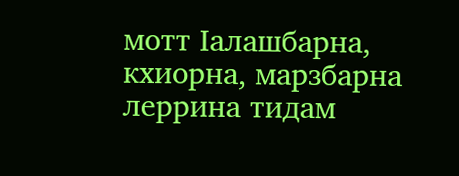мотт Iалашбарна, кхиорна, марзбарна леррина тидам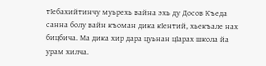тIебахийтинчу муьрехь вайна эхь ду Досов Къеда санна болу вайн къоман дика кIентий, хьекъале нах бицбича. Ма дика хир дара цуьнан цIарах школа йа урам хилча.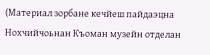(Материал зорбане кечйеш пайдаэцна Нохчийчоьнан Къоман музейн отделан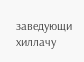заведующи хиллачу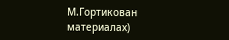М.Гортикован материалах)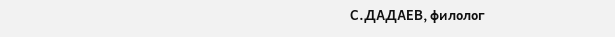С.ДАДАЕВ, филолог